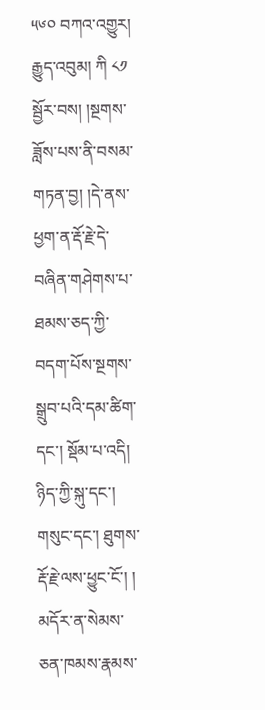༥༦༠ བཀའ་འགྱུར། རྒྱུད་འབུམ། ཀི ༨༡ སྦྱོར་བས། །སྔགས་ཟློས་པས་ནི་བསམ་གཏན་བྱ། །དེ་ནས་ཕྱག་ན་རྡོ་རྗེ་དེ་ བཞིན་གཤེགས་པ་ཐམས་ཅད་ཀྱི་བདག་པོས་སྔགས་སྒྲུབ་པའི་དམ་ཚིག་དང་། སྡོམ་པ་འདི། ཉིད་ཀྱི་སྐུ་དང་། གསུང་དང་། ཐུགས་རྡོ་རྗེ་ལས་ཕྱུང་ངོ་། ། མདོར་ན་སེམས་ཅན་ཁམས་རྣམས་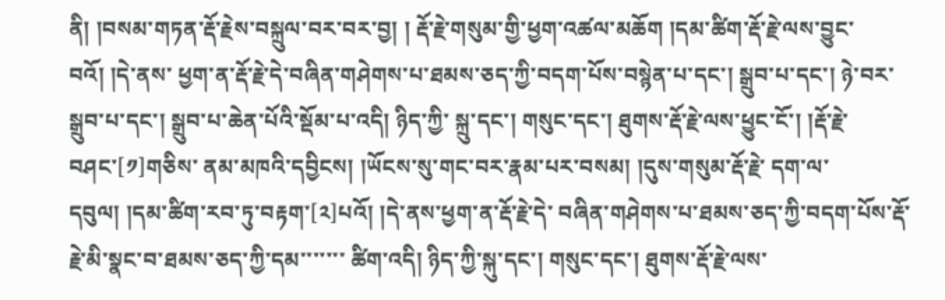ནི། །བསམ་གཏན་རྡོ་རྗེས་བསྐྲུལ་བར་བར་བྱ། ། རྡོ་རྗེ་གསུམ་གྱི་ཕྱག་འཚལ་མཆོག །དམ་ཚིག་རྡོ་རྗེ་ལས་བྱུང་བའོ། །དེ་ནས་ ཕྱག་ན་རྡོ་རྗེ་དེ་བཞིན་གཤེགས་པ་ཐམས་ཅད་ཀྱི་བདག་པོས་བསྙེན་པ་དང་། སྒྲུབ་པ་དང་། ཉེ་བར་སྒྲུབ་པ་དང་། སྒྲུབ་པ་ཆེན་པོའི་སྡོམ་པ་འདི། ཉིད་ཀྱི་ སྐྲུ་དང་། གསུང་དང་། ཐུགས་རྡོ་རྗེ་ལས་ཕྱུང་ངོ་། །རྡོ་རྗེ་བཤང་[༡]གཅིས་ ནམ་མཁའི་དབྱིངས། །ཡོངས་སུ་གང་བར་རྣམ་པར་བསམ། །དུས་གསུམ་རྡོ་རྗེ་ དག་ལ་དབུལ། །དམ་ཚིག་རབ་ཏུ་བརྟག་[༢]པའོ། །དེ་ནས་ཕྱག་ན་རྡོ་རྗེ་དེ་ བཞིན་གཤེགས་པ་ཐམས་ཅད་ཀྱི་བདག་པོས་རྡོ་རྗེ་མི་སྣང་བ་ཐམས་ཅད་ཀྱི་དམ་་་་་་་ ཚིག་འདི། ཉིད་ཀྱི་སྐུ་དང་། གསུང་དང་། ཐུགས་རྡོ་རྗེ་ལས་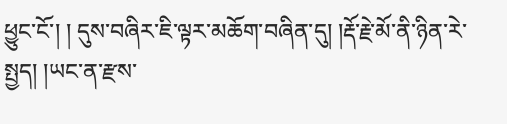ཕྱུང་ངོ་། ། དུས་བཞིར་ཇི་ལྟར་མཆོག་བཞིན་དུ། །རྡོ་རྗེ་མོ་ནི་ཉིན་རེ་སྤྱད། །ཡང་ན་རྫས་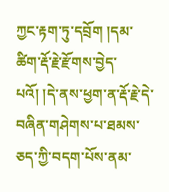ཀྱང་རྟག་ཏུ་དབྲོག །དམ་ཚིག་རྡོ་རྗེ་རྫོགས་བྱེད་པའོ། །དེ་ནས་ཕྱག་ན་རྡོ་རྗེ་དེ་ བཞིན་གཤེགས་པ་ཐམས་ཅད་ཀྱི་བདག་པོས་ནམ་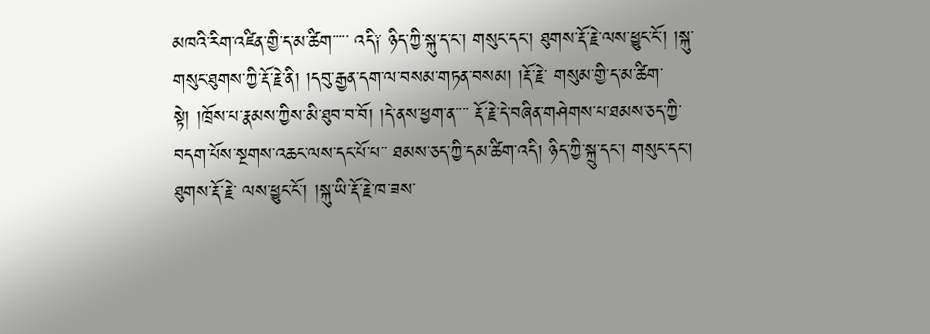མཁའི་རིག་འཛིན་གྱི་ད་མ་ཚིག་་་་་ འདི༑ ཉིད་ཀྱི་སྐུ་ད་ང་། གསུང་དང་། ཐུགས་རྡོ་རྗེ་ལས་ཕྱུང་ངོ་། །སྐུ་ གསུང་ཐུགས་ཀྱི་རྡོ་རྗེ་ནི། །དབུ་རྒྱན་དག་ལ་བསམ་གཏན་བསམ། །རྡོ་རྗེ་ གསུམ་གྱི་ད་མ་ཚིག་སྟེ། །ཁྲོས་པ་རྣམས་ཀྱིས་མི་ཐུབ་བ་བོ། །དེ་ནས་ཕྱག་ན་་་་ རྡོ་རྗེ་དེ་བཞིན་གཤེགས་པ་ཐམས་ཅད་ཀྱི་བདག་པོས་སྔགས་འཆང་ལས་དང་པོ་པ་་ ཐམས་ཅད་ཀྱི་དམ་ཚིག་འདི། ཉིད་ཀྱི་སྐྲུ་དང་། གསུང་དང་། ཐུགས་རྡོ་རྗེ་ ལས་ཕྱུང་ངོ་། །སྐུ་ཡི་རྡོ་རྗེ་ཁ་ཟས་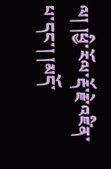ལ། །ཕྱི་རོལ་རྡོ་རྗེ་འཛིན་པ་དང་། །མདོ་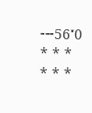---56་0 * * * * * *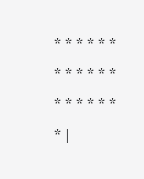* * * * * * * * * * * * * * * * * * * |